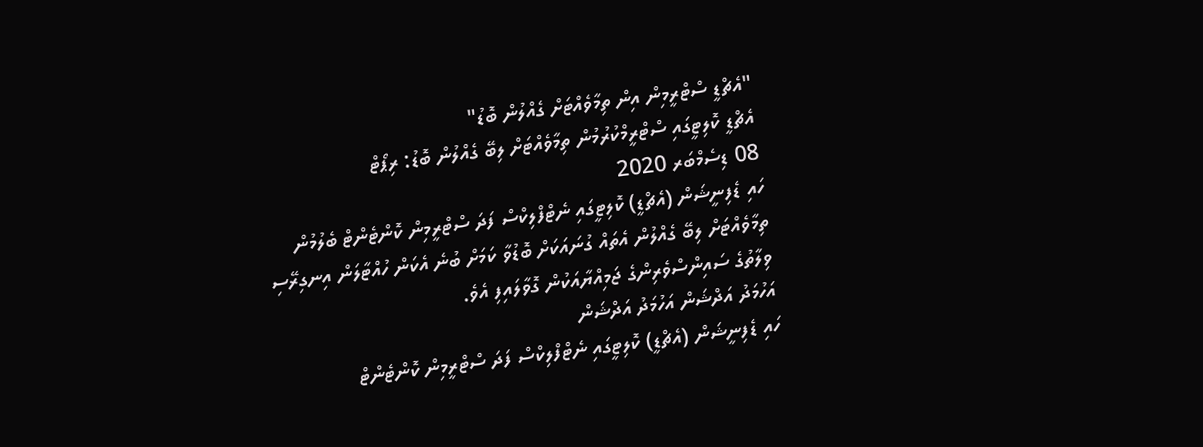"އެޗްޑީ ސްޓްރީމިން އިން ތިމާވެއްޓަށް ގެއްލުން ބޮޑު"
އެޗްޑީ ކޮލިޓީގައި ސްޓްރީމްކުރުމުން ތިމާވެއްޓަށް ލިބޭ ގެއްލުން ބޮޑު: ރިޕޯޓް
08 ޑިސެމްބަރ 2020
ހައި ޑެފިނީޝަން (އެޗްޑީ) ކޮލިޓީގައި ނެޓްފްލިކްސް ފަދަ ސްޓްރީމިން ކޮންޓެންޓް ބެލުމުން ތިމާވެއްޓަށް ލިބޭ ގެއްލުން އެތައް ގުނައަކަށް ބޮޑުވާ ކަމަށް ބުނެ އެކަން ހުއްޓާލަން އިނގިރޭސި ވިލާތުގެ ސައިންސްވެރިންގެ ޖަމިއްޔާއަކުން ގޮވާލައިފި އެވެ.
އަހުމަދު އަދްޝަން އަހުމަދު އަދްޝަން
ހައި ޑެފިނީޝަން (އެޗްޑީ) ކޮލިޓީގައި ނެޓްފްލިކްސް ފަދަ ސްޓްރީމިން ކޮންޓެންޓް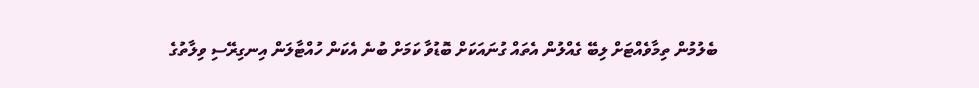ބެލުމުން ތިމާވެއްޓަށް ލިބޭ ގެއްލުން އެތައް ގުނައަކަށް ބޮޑުވާ ކަމަށް ބުނެ އެކަން ހުއްޓާލަން އިނގިރޭސި ވިލާތުގެ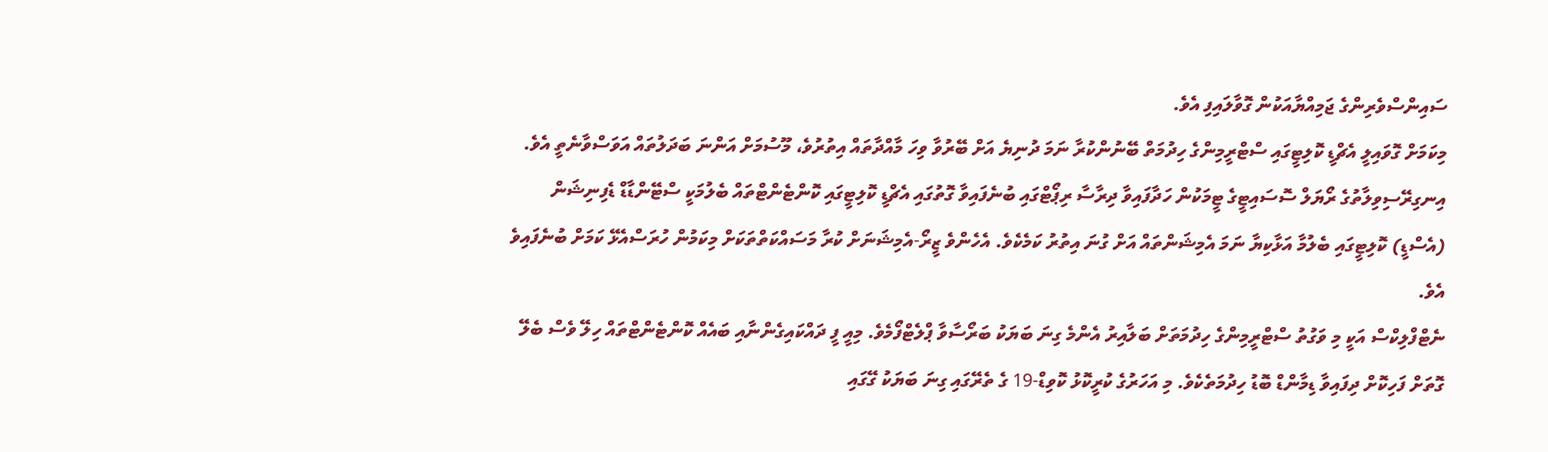ސައިންސްވެރިންގެ ޖަމިއްޔާއަކުން ގޮވާލައިފި އެވެ.
މިކަމަށް ގޮވައިލީ އެޗްޑީ ކޮލިޓީގައި ސްޓްރީމިންގެ ހިދުމަތް ބޭނުންކުރާ ނަމަ ދުނިޔެ އަށް ބޭރުވާ ވިހަ މާއްދާތައް އިތުރުވެ، މޫސުމަށް އަންނަ ބަދަލުތައް އަވަސްވާނެތީ އެވެ.
އިނގިރޭސިވިލާތުގެ ރޯޔަލް ސޮސައިޓީގެ ޓީމަކުން ހަދާފައިވާ ދިރާސާ ރިޕޯޓްގައި ބުނެފައިވާ ގޮތުގައި އެޗްޑީ ކޮލިޓީގައި ކޮންޓެންޓްތައް ބެލުމަކީ ސްޓޭންޑާޑް ޑެފިނިޝަން (އެސްޑީ) ކޮލިޓީގައި ބެލުމާ އަޅާކިޔާ ނަމަ އެމިޝަންތައް އަށް ގުނަ އިތުރު ކަމެކެވެ. އެހެންވެ ޒީރޯ-އެމިޝަނަށް ކުރާ މަސައްކަތްތަކަށް މިކަމުން ހުރަސްއެޅޭ ކަމަށް ބުނެފައިވެ އެވެ.
ނެޓްފްލިކްސް އަކީ މި ވަގުތު ސްޓްރީމިންގެ ހިދުމަތަށް ބަލާއިރު އެންމެ ގިނަ ބަޔަކު ބަރޯސާވާ ޕްލެޓްފޯމެވެ. މިއީ ފީ ދައްކައިގެންނާއި ބައެއް ކޮންޓެންޓްތައް ހިލޭ ވެސް ބެލޭ ގޮތަށް ފަހިކޮށް ދިފައިވާ ޑިމާންޑް ބޮޑު ހިދުމަތެކެވެ. މި އަހަރުގެ ކުރީކޮޅު ކޮވިޑް-19 ގެ ތެރޭގައި ގިނަ ބަޔަކު ގޭގައި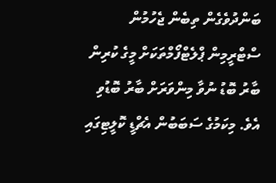ބަންދުވެގެން ތިބެން ޖެހުމުން ސްޓްރީމިން ޕްލެޓްފޯމްތަކަށް މީގެ ކުރިން ބާރު ބޮޑު ނުވާ މިންވަރަށް ބާރު ބޮޑުވި އެވެ. މިކަމުގެ ސަބަބުން އެޗްޑީ ކޮލީޓިގައި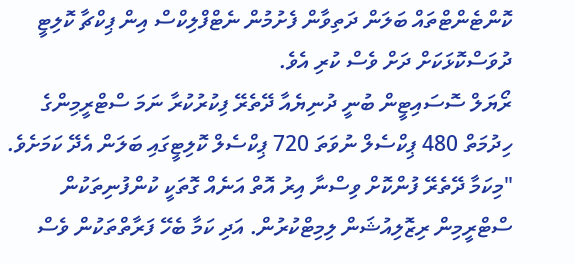ކޮންޓެންޓްތައް ބަލަން ދަތިވާން ފެށުމުން ނެޓްފްލިކްސް އިން ޕިކްޗާ ކޮލިޓީ ދުވަސްކޮޅަކަށް ދަށް ވެސް ކުރި އެވެ.
ރޯޔަލް ސޮސައިޓީން ބުނީ ދުނިޔެއާ ދޭތެރޭ ފިކުރުކުރާ ނަމަ ސްޓްރީމިންގެ ހިދުމަތް 480 ޕިކްސެލް ނުވަތަ 720 ޕިކްސެލް ކޮލިޓީގައި ބަލަން އެދޭ ކަމަށެވެ.
"މިކަމާ ދޭތެރޭ ފުންކޮށް ވިސްނާ އިރު އޮތް އަނެއް ގޮތަކީ ކުންފުނިތަކުން ސްޓްރީމިން ރިޒޮލިއުޝަން ލިމިޓްކުރުން. އަދި ކަމާ ބެހޭ ފަރާތްތަކުން ވެސް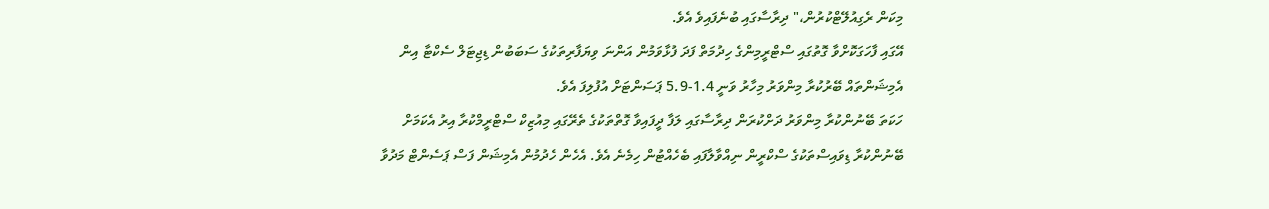މިކަން ރެގިއުލޭޓްކުރުން،" ދިރާސާގައި ބުނެފައިވެ އެވެ.
އޭގައި ފާހަގަކޮށްވާ ގޮތުގައި ސްޓްރީމިންގެ ހިދުމަތް ފަދަ ފުޅާވަމުން އަންނަ ވިޔަފާރިތަކުގެ ސަބަބުން ޑިޖިޓަލް ސެކްޓާ އިން އެމިޝަންތައް ބޭރުކުރާ މިންވަރު މިހާރު ވަނީ 1.4-5.9 ޕަސަންޓަށް އުފުލިފަ އެވެ.
ހަކަތަ ބޭނުންކުރާ މިންވަރު ދަށްކުރަން ދިރާސާގައި ލަފާ ދީފައިވާ ގޮތްތަކުގެ ތެރޭގައި މިއުޒިކް ސްޓްރީމްކުރާ އިރު އެކަމަށް ބޭނުންކުރާ ޑިވައިސްތަކުގެ ސްކްރީން ނިއްވާލާފައި ބެހެއްޓުން ހިމެނެ އެވެ. އެހެން ހެދުމުން އެމިޝަން ފަސް ޕަސެންޓް މަދުވާ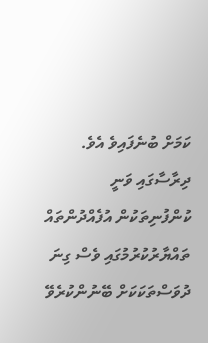ކަމަށް ބުނެފައިވެ އެވެ.
ދިރާސާގައި ވަނީ ކުންފުނިތަކުން އުފެއްދުންތައް ތައްޔާރުކުރުމުގައި ވެސް ގިނަ ދުވަސްތަކަކަށް ބޭނުންކުރެވޭ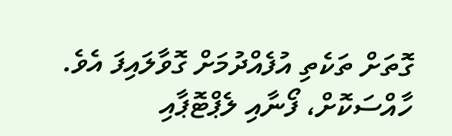ގޮތަށް ތަކެތި އުފެއްދުމަށް ގޮވާލައިފަ އެވެ. ހާއްސަކޮށް، ފޯނާއި ލެޕްޓޮޕާއި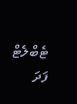ޓެބްލެޓް ފަދަ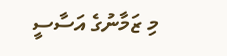މި ޒަމާނުގެ އަސާސީ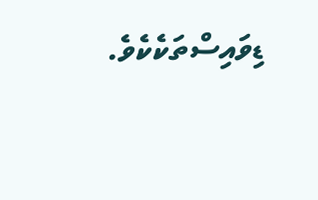ޑިވައިސްތަކެކެވެ.